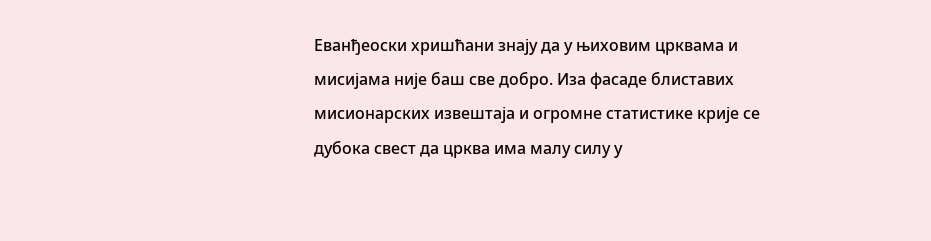Еванђеоски хришћани знају да у њиховим црквама и мисијама није баш све добро. Иза фасаде блиставих мисионарских извештаја и огромне статистике крије се дубока свест да црква има малу силу у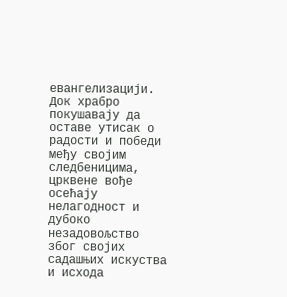евангелизацији. Док храбро покушавају да оставе утисак о радости и победи међу својим следбеницима, црквене вође осећају нелагодност и дубоко незадовољство због својих садашњих искуства и исхода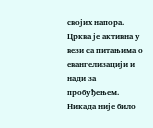својих напора.
Црква је активна у вези са питањима о евангелизацији и нади за пробуђењем. Никада није било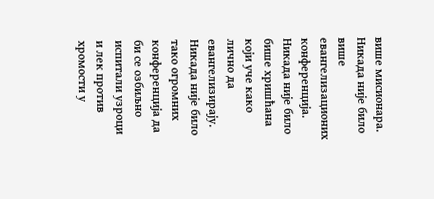више мисионара. Никада није било више евангелизационих конференција. Никада није било бише хришћана који уче како лично да евангелизирају. Никада није било тако огромних конференција да би се озбиљно испитали узроци и лек против хромости у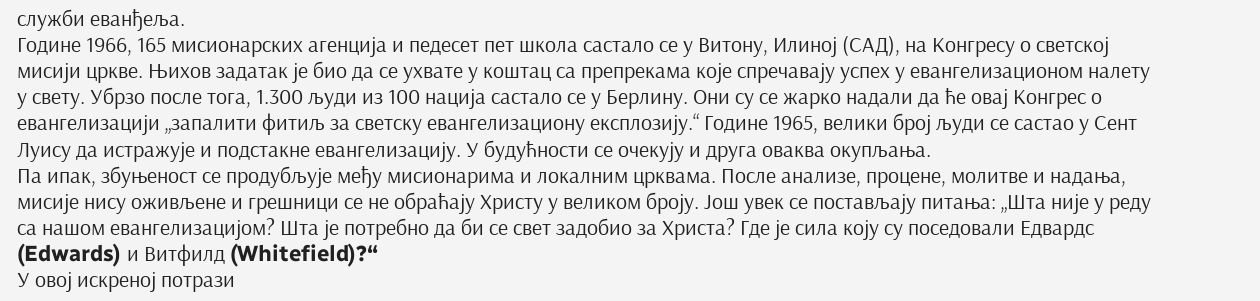служби еванђеља.
Године 1966, 165 мисионарских агенција и педесет пет школа састало се у Витону, Илиној (САД), на Конгресу о светској мисији цркве. Њихов задатак је био да се ухвате у коштац са препрекама које спречавају успех у евангелизационом налету у свету. Убрзо после тога, 1.300 људи из 100 нација састало се у Берлину. Они су се жарко надали да ће овај Конгрес о евангелизацији „запалити фитиљ за светску евангелизациону експлозију.“ Године 1965, велики број људи се састао у Сент Луису да истражује и подстакне евангелизацију. У будућности се очекују и друга оваква окупљања.
Па ипак, збуњеност се продубљује међу мисионарима и локалним црквама. После анализе, процене, молитве и надања, мисије нису оживљене и грешници се не обраћају Христу у великом броју. Још увек се постављају питања: „Шта није у реду са нашом евангелизацијом? Шта је потребно да би се свет задобио за Христа? Где је сила коју су поседовали Едвардс (Edwards) и Витфилд (Whitefield)?“
У овој искреној потрази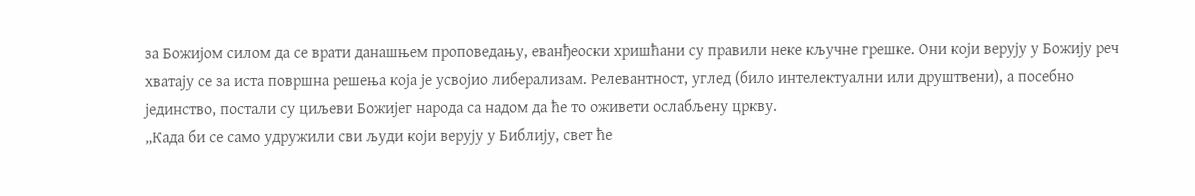за Божијом силом да се врати данашњем проповедању, еванђеоски хришћани су правили неке кључне грешке. Они који верују у Божију реч хватају се за иста површна решења која је усвојио либерализам. Релевантност, углед (било интелектуални или друштвени), а посебно јединство, постали су циљеви Божијег народа са надом да ће то оживети ослабљену цркву.
„Када би се само удружили сви људи који верују у Библију, свет ће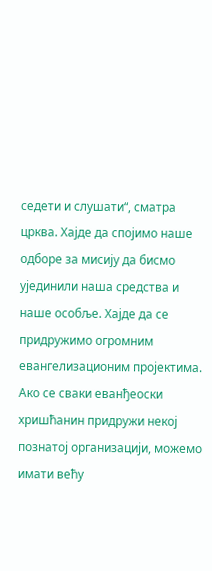седети и слушати“, сматра црква. Хајде да спојимо наше одборе за мисију да бисмо ујединили наша средства и наше особље. Хајде да се придружимо огромним евангелизационим пројектима. Ако се сваки еванђеоски хришћанин придружи некој познатој организацији, можемо имати већу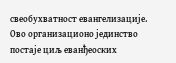свеобухватност евангелизације. Ово организационо јединство постаје циљ еванђеоских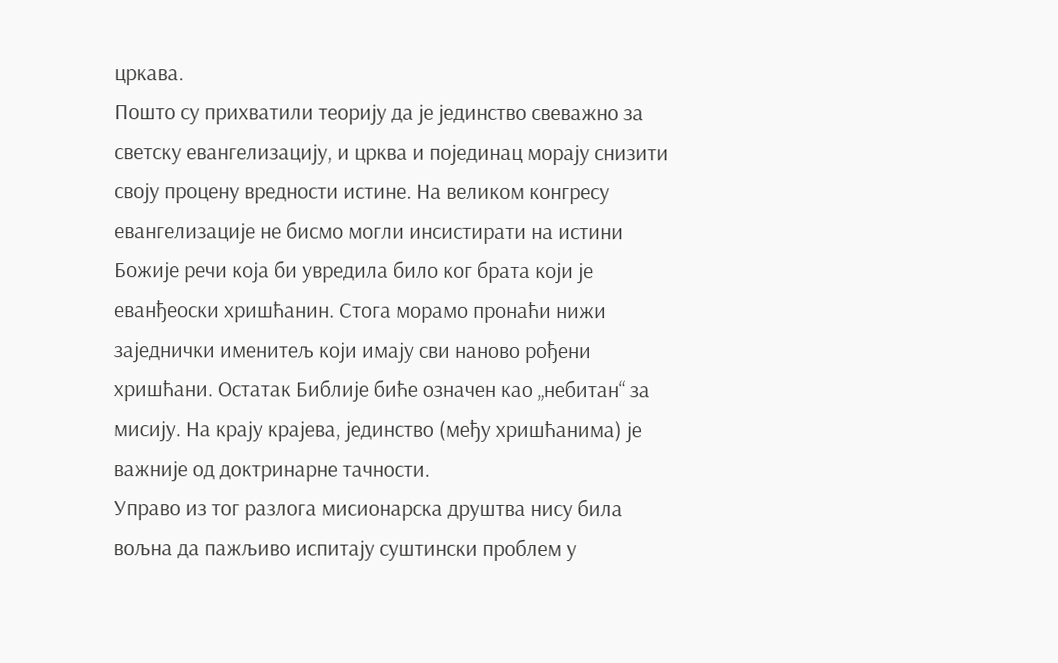цркава.
Пошто су прихватили теорију да је јединство свеважно за светску евангелизацију, и црква и појединац морају снизити своју процену вредности истине. На великом конгресу евангелизације не бисмо могли инсистирати на истини Божије речи која би увредила било ког брата који је еванђеоски хришћанин. Стога морамо пронаћи нижи заједнички именитељ који имају сви наново рођени хришћани. Остатак Библије биће означен као „небитан“ за мисију. На крају крајева, јединство (међу хришћанима) је важније од доктринарне тачности.
Управо из тог разлога мисионарска друштва нису била вољна да пажљиво испитају суштински проблем у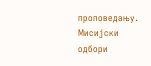проповедању. Мисијски одбори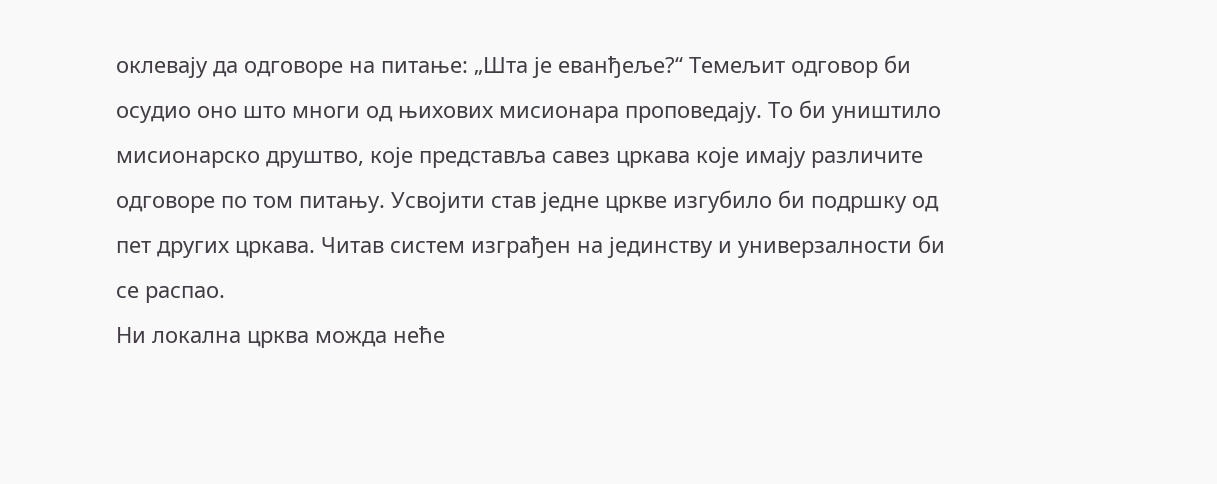оклевају да одговоре на питање: „Шта је еванђеље?“ Темељит oдговор би осудио оно што многи од њихових мисионара проповедају. То би уништило мисионарско друштво, које представља савез цркава које имају различите одговоре по том питању. Усвојити став једне цркве изгубило би подршку од пет других цркава. Читав систем изграђен на јединству и универзалности би се распао.
Ни локална црква можда неће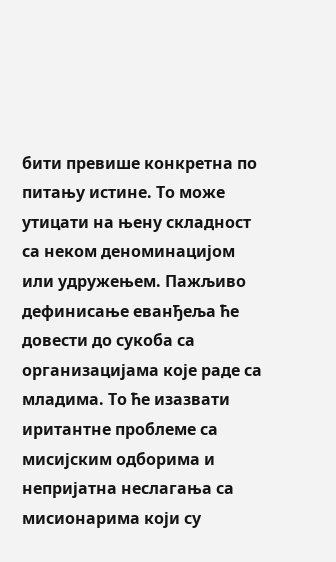бити превише конкретна по питању истине. То може утицати на њену складност са неком деноминацијом или удружењем. Пажљиво дефинисање еванђеља ће довести до сукоба са организацијама које раде са младима. То ће изазвати иритантне проблеме са мисијским одборима и непријатна неслагања са мисионарима који су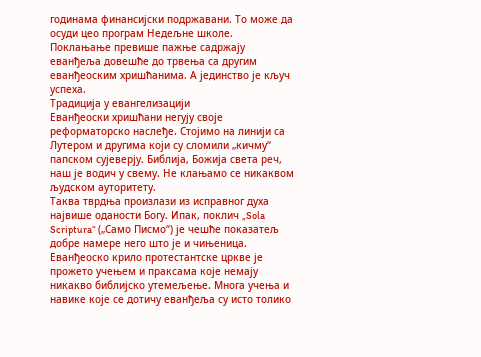годинама финансијски подржавани. То може да осуди цео програм Недељне школе. Поклањање превише пажње садржају еванђеља довешће до трвења са другим еванђеоским хришћанима. А јединство је кључ успеха.
Традиција у евангелизацији
Еванђеоски хришћани негују своје реформаторско наслеђе. Стојимо на линији са Лутером и другима који су сломили „кичму“ папском сујеверју. Библија, Божија света реч, наш је водич у свему. Не клањамо се никаквом људском ауторитету.
Таква тврдња произлази из исправног духа највише оданости Богу. Ипак, поклич „Sola Scriptura“ („Само Писмо“) је чешће показатељ добре намере него што је и чињеница. Еванђеоско крило протестантске цркве је прожето учењем и праксама које немају никакво библијско утемељење. Многа учења и навике које се дотичу еванђеља су исто толико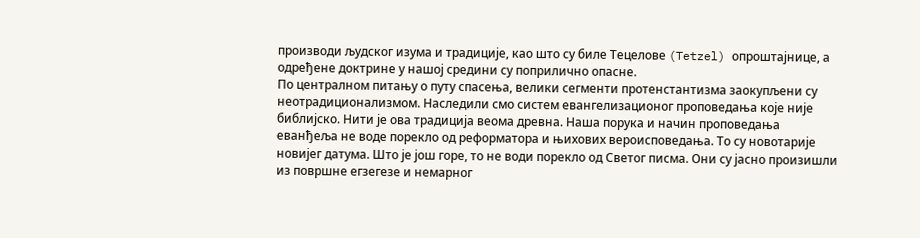производи људског изума и традиције, као што су биле Тецелове (Tetzel) опроштајнице, а одређене доктрине у нашој средини су поприлично опасне.
По централном питању о путу спасења, велики сегменти протенстантизма заокупљени су неотрадиционализмом. Наследили смо систем евангелизационог проповедања које није библијско. Нити је ова традиција веома древна. Наша порука и начин проповедања еванђеља не воде порекло од реформатора и њихових вероисповедања. То су новотарије новијег датума. Што је још горе, то не води порекло од Светог писма. Они су јасно произишли из површне егзегезе и немарног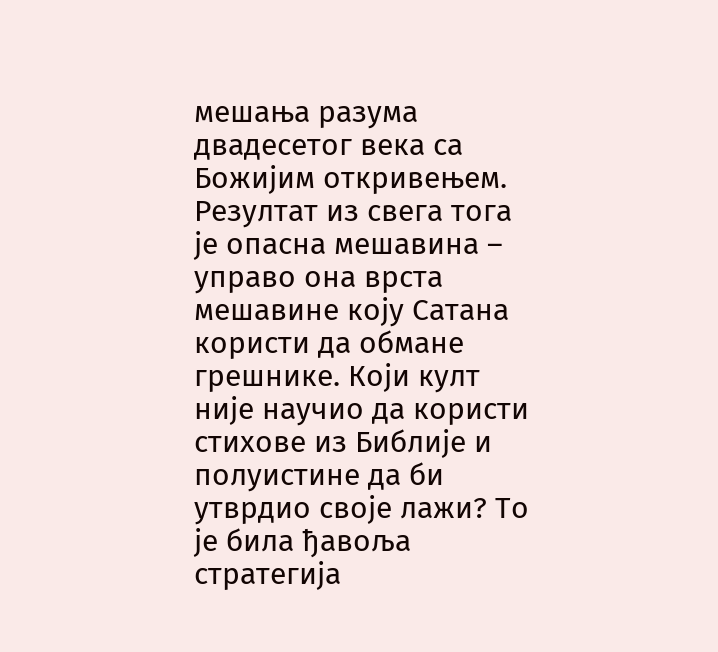мешања разума двадесетог века са Божијим откривењем.
Резултат из свега тога је опасна мешавина – управо она врста мешавине коју Сатана користи да обмане грешнике. Који култ није научио да користи стихове из Библије и полуистине да би утврдио своје лажи? То је била ђавоља стратегија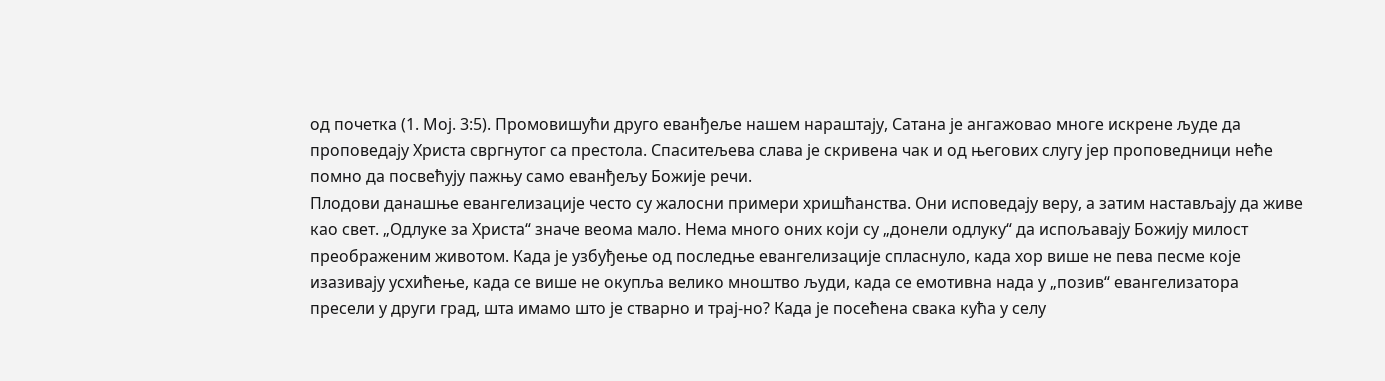од почетка (1. Мој. 3:5). Промовишући друго еванђеље нашем нараштају, Сатана је ангажовао многе искрене људе да проповедају Христа свргнутог са престола. Спаситељева слава је скривена чак и од његових слугу јер проповедници неће помно да посвећују пажњу само еванђељу Божије речи.
Плодови данашње евангелизације често су жалосни примери хришћанства. Они исповедају веру, а затим настављају да живе као свет. „Одлуке за Христа“ значе веома мало. Нема много оних који су „донели одлуку“ да испољавају Божију милост преображеним животом. Када је узбуђење од последње евангелизације спласнуло, када хор више не пева песме које изазивају усхићење, када се више не окупља велико мноштво људи, када се емотивна нада у „позив“ евангелизатора пресели у други град, шта имамо што је стварно и трај-но? Када је посећена свака кућа у селу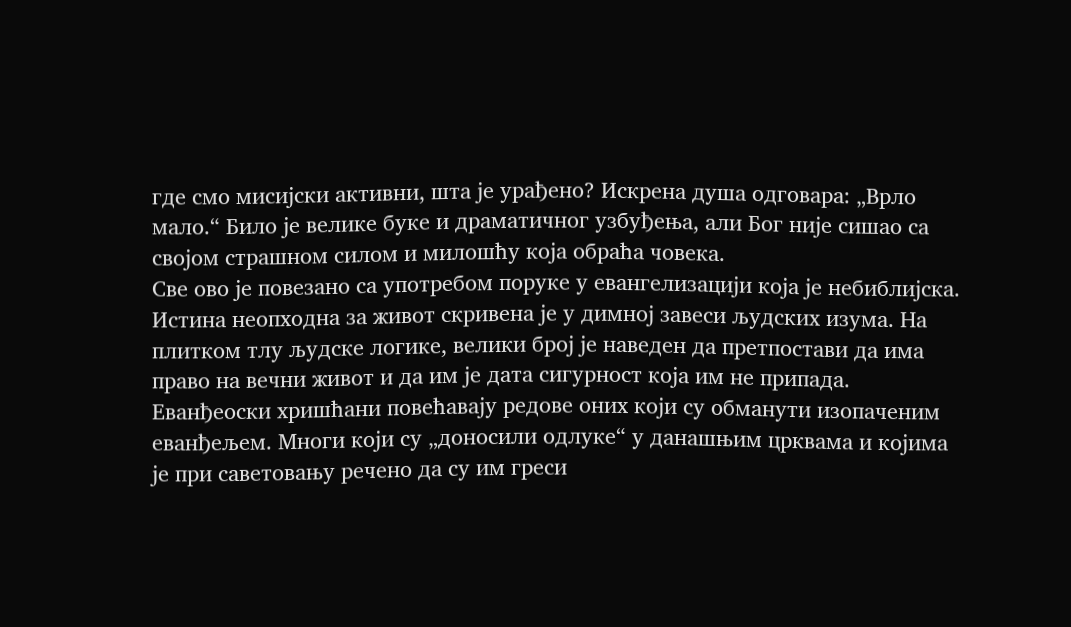где смо мисијски активни, шта је урађено? Искрена душа одговара: „Врло мало.“ Било је велике буке и драматичног узбуђења, али Бог није сишао са својом страшном силом и милошћу која обраћа човека.
Све ово је повезано са употребом поруке у евангелизацији која је небиблијска. Истина неопходна за живот скривена је у димној завеси људских изума. На плитком тлу људске логике, велики број је наведен да претпостави да има право на вечни живот и да им је дата сигурност која им не припада. Еванђеоски хришћани повећавају редове оних који су обманути изопаченим еванђељем. Многи који су „доносили одлуке“ у данашњим црквама и којима је при саветовању речено да су им греси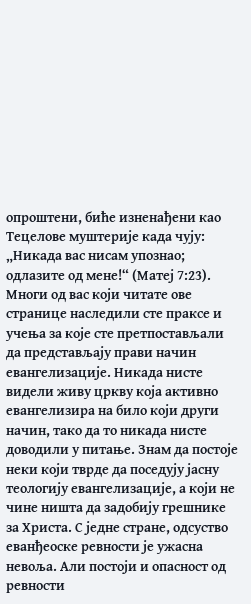опроштени, биће изненађени као Тецелове муштерије када чују: „Никада вас нисам упознао; одлазите од мене!“ (Матеј 7:23).
Многи од вас који читате ове странице наследили сте праксе и учења за које сте претпостављали да представљају прави начин евангелизације. Никада нисте видели живу цркву која активно евангелизира на било који други начин, тако да то никада нисте доводили у питање. Знам да постоје неки који тврде да поседују јасну теологију евангелизације, а који не чине ништа да задобију грешнике за Христа. С једне стране, одсуство еванђеоске ревности је ужасна невоља. Али постоји и опасност од ревности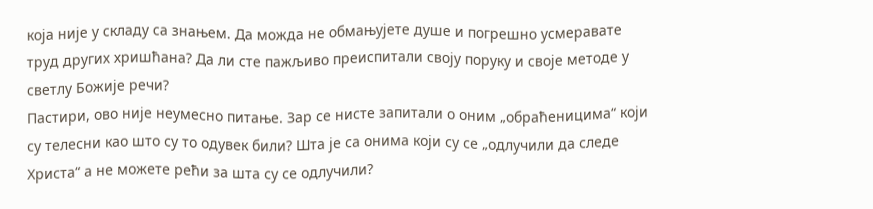која није у складу са знањем. Да можда не обмањујете душе и погрешно усмеравате труд других хришћана? Да ли сте пажљиво преиспитали своју поруку и своје методе у светлу Божије речи?
Пастири, ово није неумесно питање. Зар се нисте запитали о оним „обраћеницима“ који су телесни као што су то одувек били? Шта је са онима који су се „одлучили да следе Христа“ а не можете рећи за шта су се одлучили?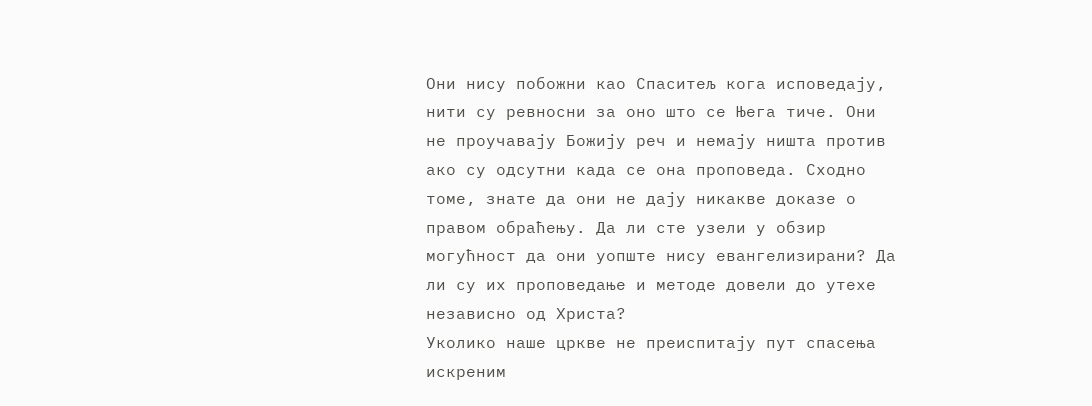Они нису побожни као Спаситељ кога исповедају, нити су ревносни за оно што се Њега тиче. Они не проучавају Божију реч и немају ништа против ако су одсутни када се она проповеда. Сходно томе, знате да они не дају никакве доказе о правом обраћењу. Да ли сте узели у обзир могућност да они уопште нису евангелизирани? Да ли су их проповедање и методе довели до утехе независно од Христа?
Уколико наше цркве не преиспитају пут спасења искреним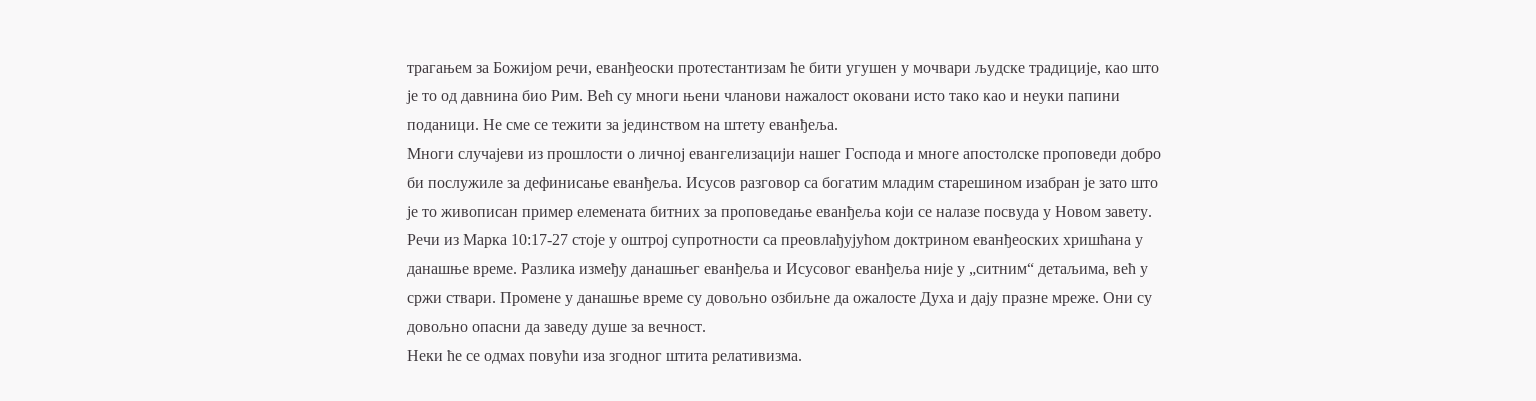трагањем за Божијом речи, еванђеоски протестантизам ће бити угушен у мочвари људске традиције, као што је то од давнина био Рим. Већ су многи њени чланови нажалост оковани исто тако као и неуки папини поданици. Не сме се тежити за јединством на штету еванђеља.
Многи случајеви из прошлости о личној евангелизацији нашег Господа и многе апостолске проповеди добро би послужиле за дефинисање еванђеља. Исусов разговор са богатим младим старешином изабран је зато што је то живописан пример елемената битних за проповедање еванђеља који се налазе посвуда у Новом завету. Речи из Марка 10:17-27 стоје у оштрој супротности са преовлађујућом доктрином еванђеоских хришћана у данашње време. Разлика између данашњег еванђеља и Исусовог еванђеља није у „ситним“ детаљима, већ у сржи ствари. Промене у данашње време су довољно озбиљне да ожалосте Духа и дају празне мреже. Они су довољно опасни да заведу душе за вечност.
Неки ће се одмах повући иза згодног штита релативизма.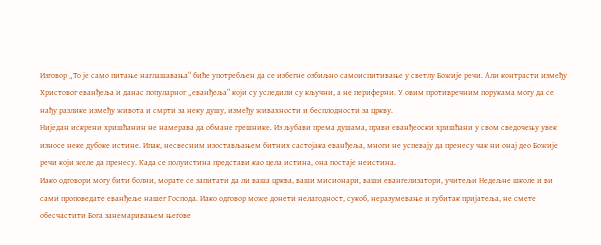Изговор „То је само питање наглашавања“ биће употребљен да се избегне озбиљно самоиспитивање у светлу Божије речи. Али контрасти између Христовог еванђеља и данас популарног „еванђеља“ који су уследили су кључни, а не периферни. У овим противречним порукама могу да се нађу разлике између живота и смрти за неку душу, између живахности и бесплодности за цркву.
Ниједан искрени хришћанин не намерава да обмане грешнике. Из љубави према душама, прави еванђеоски хришћани у свом сведочењу увек износе неке дубоке истине. Ипак, несвесним изостављањем битних састојака еванђеља, многи не успевају да пренесу чак ни онај део Божије речи који желе да пренесу. Када се полуистина представи као цела истина, она постаје неистина.
Иако одговори могу бити болни, морате се запитати да ли ваша црква, ваши мисионари, ваши евангелизатори, учитељи Недељне школе и ви сами проповедате еванђеље нашег Господа. Иако одговор може донети нелагодност, сукоб, неразумевање и губитак пријатеља, не смете обесчастити Бога занемаривањем његове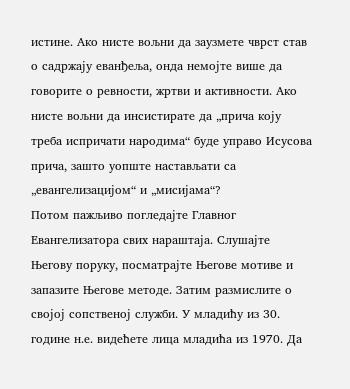истине. Ако нисте вољни да заузмете чврст став о садржају еванђеља, онда немојте више да говорите о ревности, жртви и активности. Ако нисте вољни да инсистирате да „прича коју треба испричати народима“ буде управо Исусова прича, зашто уопште настављати са „евангелизацијом“ и „мисијама“?
Потом пажљиво погледајте Главног Евангелизатора свих нараштаја. Слушајте Његову поруку, посматрајте Његове мотиве и запазите Његове методе. Затим размислите о својој сопственој служби. У младићу из 30. године н.е. видећете лица младића из 1970. Да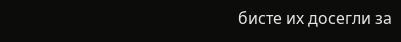бисте их досегли за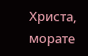Христа, морате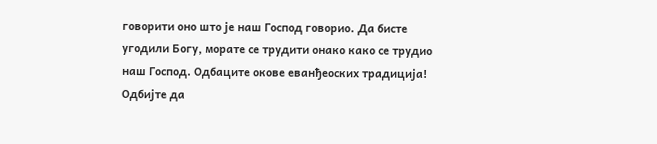говорити оно што је наш Господ говорио. Да бисте угодили Богу, морате се трудити онако како се трудио наш Господ. Одбаците окове еванђеоских традиција! Одбијте да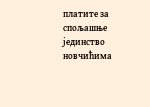платите за спољашње јединство новчићима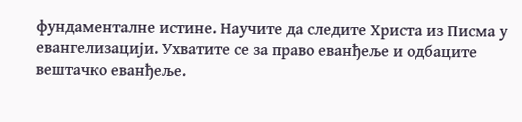фундаменталне истине. Научите да следите Христа из Писма у евангелизацији. Ухватите се за право еванђеље и одбаците вештачко еванђеље.